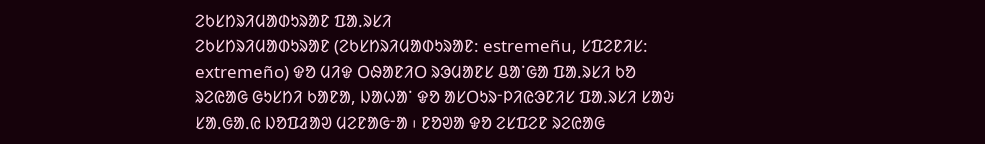ᱮᱠᱥᱴᱨᱤᱢᱟᱰᱩᱨᱟᱱ ᱯᱟᱹᱨᱥᱤ
ᱮᱠᱥᱴᱨᱤᱢᱟᱰᱩᱨᱟᱱ (ᱮᱠᱥᱴᱨᱤᱢᱟᱰᱩᱨᱟᱱ: estremeñu, ᱥᱯᱮᱱᱤᱥ: extremeño) ᱫᱚ ᱢᱤᱫ ᱛᱷᱟᱱᱤᱛ ᱨᱳᱢᱟᱱᱥ ᱪᱟᱸᱜᱟ ᱯᱟᱹᱨᱥᱤ ᱠᱚ ᱨᱮᱭᱟᱜ ᱜᱩᱥᱴᱤ ᱠᱟᱱᱟ, ᱡᱟᱦᱟᱸ ᱫᱚ ᱟᱥᱛᱩᱨᱼᱞᱤᱭᱳᱱᱤᱥ ᱯᱟᱹᱨᱥᱤ ᱥᱟᱶ ᱥᱟᱹᱜᱟᱹᱭ ᱡᱚᱯᱲᱟᱣ ᱢᱮᱱᱟᱜᱼᱟ ᱾ ᱱᱚᱣᱟ ᱫᱚ ᱮᱥᱯᱮᱱ ᱨᱮᱭᱟᱜ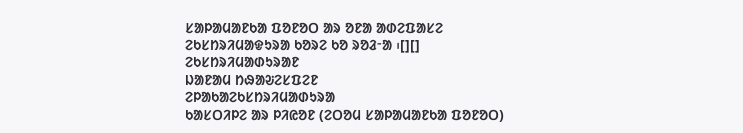ᱥᱟᱞᱟᱢᱟᱱᱠᱟ ᱯᱚᱱᱚᱛ ᱟᱨ ᱚᱱᱟ ᱟᱰᱮᱯᱟᱥᱮ ᱮᱠᱥᱴᱨᱤᱢᱟᱫᱩᱨᱟ ᱠᱚᱨᱮ ᱠᱚ ᱨᱚᱲᱼᱟ ᱾[][]
ᱮᱠᱥᱴᱨᱤᱢᱟᱰᱩᱨᱟᱱ
ᱡᱟᱱᱟᱢ ᱴᱷᱟᱶᱮᱥᱯᱮᱱ
ᱮᱞᱟᱠᱟᱮᱠᱥᱴᱨᱤᱢᱟᱰᱩᱨᱟ
ᱠᱟᱥᱛᱤᱞᱮ ᱟᱨ ᱞᱤᱭᱚᱱ (ᱮᱛᱚᱢ ᱥᱟᱞᱟᱢᱟᱱᱠᱟ ᱯᱚᱱᱚᱛ)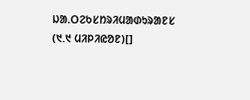ᱡᱟᱹᱛᱮᱠᱥᱴᱨᱤᱢᱟᱰᱩᱨᱟᱱᱥ (᱑.᱑ ᱢᱤᱞᱤᱭᱚᱱ)[]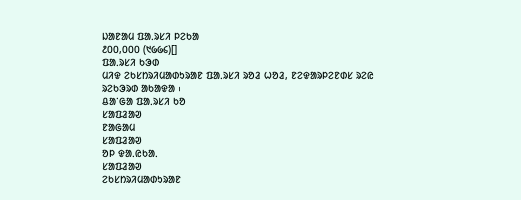ᱡᱟᱱᱟᱢ ᱯᱟᱹᱨᱥᱤ ᱞᱮᱠᱟ
᱒᱐᱐,᱐᱐᱐ (᱑᱙᱙᱔)[]
ᱯᱟᱹᱨᱥᱤ ᱠᱳᱰ
ᱢᱤᱫ ᱮᱠᱥᱴᱨᱤᱢᱟᱰᱩᱨᱟᱱ ᱯᱟᱹᱨᱥᱤ ᱨᱚᱲ ᱦᱚᱲ, ᱱᱮᱫᱟᱨᱞᱮᱱᱰᱥ ᱨᱮᱭ ᱨᱮᱠᱳᱨᱰ ᱟᱠᱟᱫᱟ ᱾
ᱪᱟᱸᱜᱟ ᱯᱟᱹᱨᱥᱤ ᱠᱚ
ᱥᱟᱯᱲᱟᱣ
ᱱᱟᱜᱟᱢ
ᱥᱟᱯᱲᱟᱣ
ᱚᱞ ᱫᱟᱹᱭᱠᱟᱹ
ᱥᱟᱯᱲᱟᱣ
ᱮᱠᱥᱴᱨᱤᱢᱟᱰᱩᱨᱟᱱ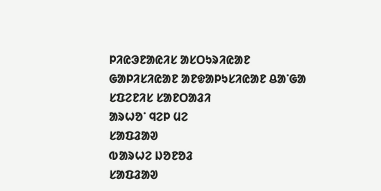ᱞᱤᱭᱳᱱᱟᱭᱤᱥ ᱟᱥᱛᱩᱨᱤᱭᱟᱱ ᱜᱟᱞᱤᱥᱤᱭᱟᱱ ᱟᱱᱫᱟᱞᱩᱥᱤᱭᱟᱱ ᱪᱟᱸᱜᱟ ᱥᱯᱮᱱᱤᱥ ᱥᱟᱱᱛᱟᱲᱤ
ᱟᱨᱦᱚᱸ ᱧᱮᱞ ᱢᱮ
ᱥᱟᱯᱲᱟᱣ
ᱵᱟᱨᱦᱮ ᱡᱚᱱᱚᱲ
ᱥᱟᱯᱲᱟᱣ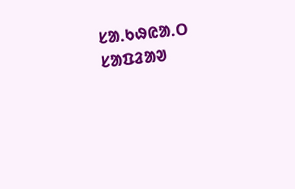ᱥᱟᱹᱠᱷᱭᱟᱹᱛ
ᱥᱟᱯᱲᱟᱣ